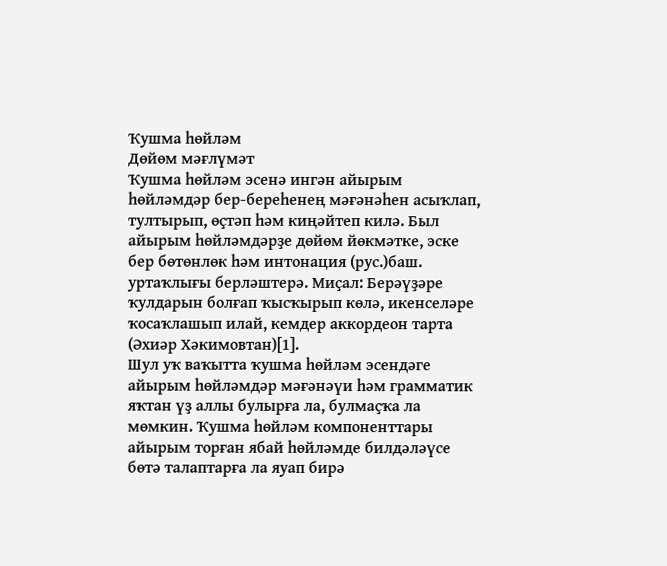Ҡушма һөйләм
Дөйөм мәғлүмәт
Ҡушма һөйләм эсенә ингән айырым һөйләмдәр бер-береһенең мәғәнәһен асыҡлап, тултырып, өҫтәп һәм киңәйтеп килә. Был айырым һөйләмдәрҙе дөйөм йөкмәтке, эске бер бөтөнлөк һәм интонация (рус.)баш. уртаҡлығы берләштерә. Миҫал: Берәүҙәре ҡулдарын болғап ҡысҡырып көлә, икенселәре ҡосаҡлашып илай, кемдер аккордеон тарта (Әхиәр Хәкимовтан)[1].
Шул уҡ ваҡытта ҡушма һөйләм эсендәге айырым һөйләмдәр мәғәнәүи һәм грамматик яҡтан үҙ аллы булырға ла, булмаҫҡа ла мөмкин. Ҡушма һөйләм компоненттары айырым торған ябай һөйләмде билдәләүсе бөтә талаптарға ла яуап бирә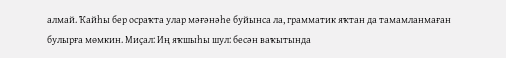алмай. Ҡайһы бер осраҡта улар мәғәнәһе буйынса ла, грамматик яҡтан да тамамланмаған булырға мөмкин. Миҫал: Иң яҡшыһы шул: бесән ваҡытында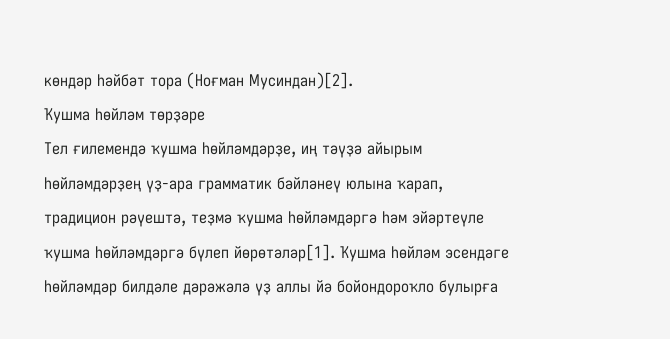көндәр һәйбәт тора (Ноғман Мусиндан)[2].
Ҡушма һөйләм төрҙәре
Тел ғилемендә ҡушма һөйләмдәрҙе, иң тәүҙә айырым һөйләмдәрҙең үҙ-ара грамматик бәйләнеү юлына ҡарап, традицион рәүештә, теҙмә ҡушма һөйләмдәргә һәм эйәртеүле ҡушма һөйләмдәргә бүлеп йөрөтәләр[1]. Ҡушма һөйләм эсендәге һөйләмдәр билдәле дәрәжәлә үҙ аллы йә бойондороҡло булырға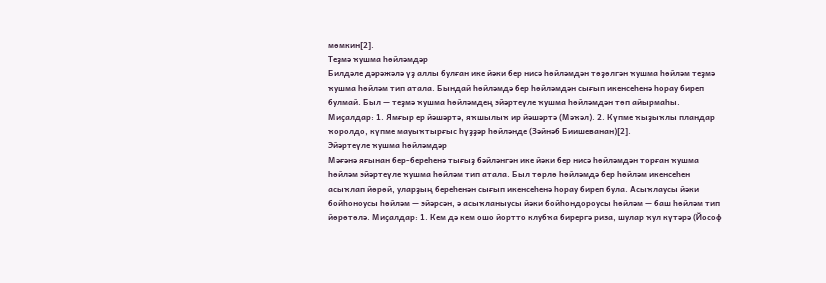мөмкин[2].
Теҙмә ҡушма һөйләмдәр
Билдәле дәрәжәлә үҙ аллы булған ике йәки бер нисә һөйләмдән төҙөлгән ҡушма һөйләм теҙмә ҡушма һөйләм тип атала. Бындай һөйләмдә бер һөйләмдән сығып икенсеһенә һорау биреп булмай. Был — теҙмә ҡушма һөйләмдең эйәртеүле ҡушма һөйләмдән төп айырмаһы. Миҫалдар: 1. Ямғыр ер йәшәртә, яҡшылыҡ ир йәшәртә (Мәҡәл). 2. Күпме ҡыҙыҡлы пландар ҡоролдо, күпме мауыҡтырғыс һүҙҙәр һөйләнде (Зәйнәб Биишеванан)[2].
Эйәртеүле ҡушма һөйләмдәр
Мәғәнә яғынан бер-береһенә тығыҙ бәйләнгән ике йәки бер нисә һөйләмдән торған ҡушма һөйләм эйәртеүле ҡушма һөйләм тип атала. Был төрлө һөйләмдә бер һөйләм икенсеһен асыҡлап йөрөй, уларҙың береһенән сығып икенсеһенә һорау биреп була. Асыҡлаусы йәки бойһоноусы һөйләм — эйәрсән, ә асыҡланыусы йәки бойһондороусы һөйләм — баш һөйләм тип йөрөтөлә. Миҫалдар: 1. Кем дә кем ошо йортто клубҡа бирергә риза, шулар ҡул күтәрә (Йософ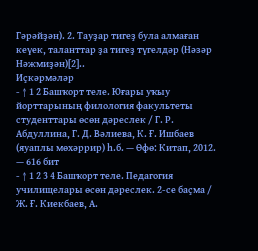Гәрәйҙән). 2. Тауҙар тигеҙ була алмаған кеүек, таланттар ҙа тигеҙ түгелдәр (Нәзәр Нәжмиҙән)[2]..
Иҫкәрмәләр
- ↑ 1 2 Башҡорт теле. Юғары уҡыу йорттарының филология факультеты студенттары өсөн дәреслек / Г. Р. Абдуллина, Г. Д. Вәлиева, К. Ғ. Ишбаев (яуаплы мөхәррир) һ.б. — Өфө: Китап, 2012. — 616 бит
- ↑ 1 2 3 4 Башҡорт теле. Педагогия училищелары өсөн дәреслек. 2-се баҫма / Ж. Ғ. Киекбаев, А.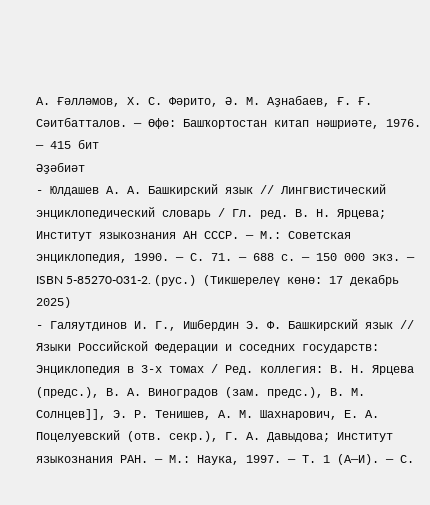А. Ғәлләмов, Х. С. Фәрито, Ә. М. Аҙнабаев, Ғ. Ғ. Сәитбатталов. — Өфө: Башҡортостан китап нәшриәте, 1976. — 415 бит
Әҙәбиәт
- Юлдашев А. А. Башкирский язык // Лингвистический энциклопедический словарь / Гл. ред. В. Н. Ярцева; Институт языкознания АН СССР. — М.: Советская энциклопедия, 1990. — С. 71. — 688 с. — 150 000 экз. — ISBN 5-85270-031-2. (рус.) (Тикшерелеү көнө: 17 декабрь 2025)
- Галяутдинов И. Г., Ишбердин Э. Ф. Башкирский язык // Языки Российской Федерации и соседних государств: Энциклопедия в 3-х томах / Ред. коллегия: В. Н. Ярцева (предс.), В. А. Виноградов (зам. предс.), В. М. Солнцев]], Э. Р. Тенишев, А. М. Шахнарович, Е. А. Поцелуевский (отв. секр.), Г. А. Давыдова; Институт языкознания РАН. — М.: Наука, 1997. — Т. 1 (А—И). — С.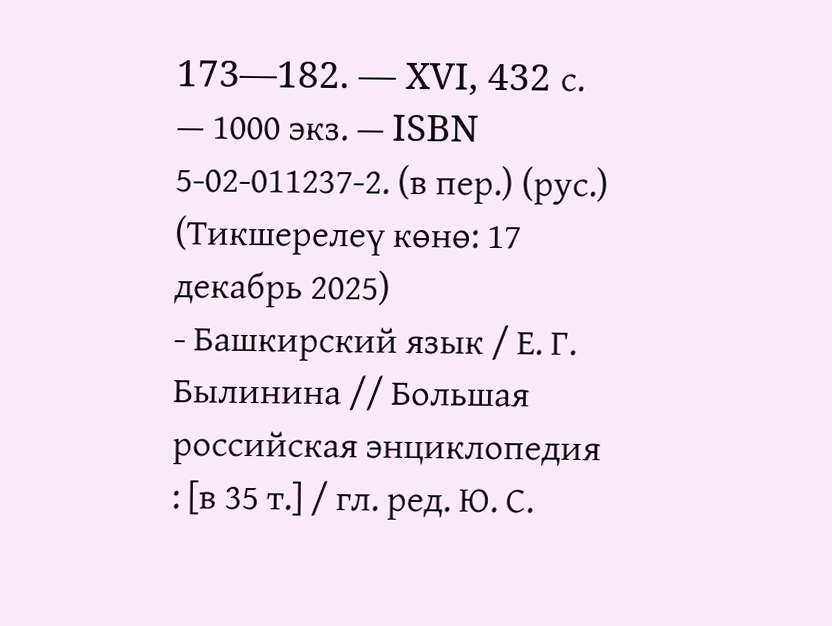173—182. — XVI, 432 с. — 1000 экз. — ISBN 5-02-011237-2. (в пер.) (рус.) (Тикшерелеү көнө: 17 декабрь 2025)
- Башкирский язык / Е. Г. Былинина // Большая российская энциклопедия : [в 35 т.] / гл. ред. Ю. С.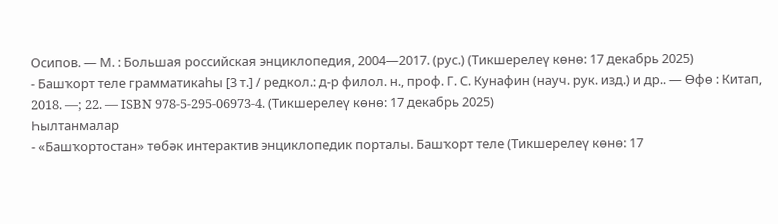Осипов. — М. : Большая российская энциклопедия, 2004—2017. (рус.) (Тикшерелеү көнө: 17 декабрь 2025)
- Башҡорт теле грамматикаһы [3 т.] / редкол.: д-р филол. н., проф. Г. С. Кунафин (науч. рук. изд.) и др.. — Өфө : Китап, 2018. —; 22. — ISBN 978-5-295-06973-4. (Тикшерелеү көнө: 17 декабрь 2025)
Һылтанмалар
- «Башҡортостан» төбәк интерактив энциклопедик порталы. Башҡорт теле (Тикшерелеү көнө: 17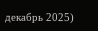декабрь 2025)